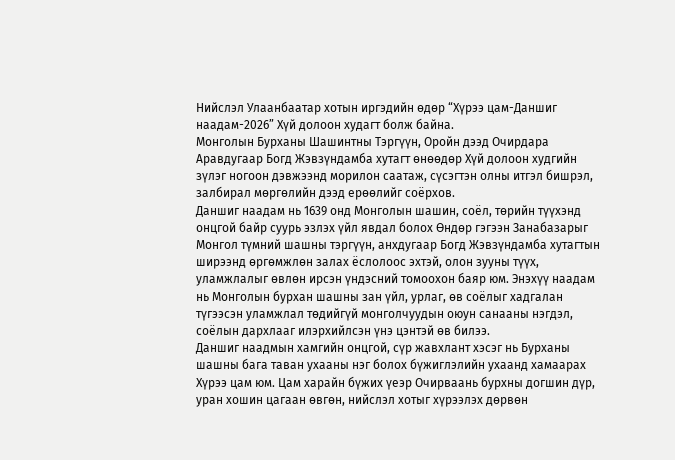Нийслэл Улаанбаатар хотын иргэдийн өдөр “Хүрээ цам-Даншиг наадам-2026” Хүй долоон худагт болж байна.
Монголын Бурханы Шашинтны Тэргүүн, Оройн дээд Очирдара Аравдугаар Богд Жэвзүндамба хутагт өнөөдөр Хүй долоон худгийн зүлэг ногоон дэвжээнд морилон саатаж, сүсэгтэн олны итгэл бишрэл, залбирал мөргөлийн дээд ерөөлийг соёрхов.
Даншиг наадам нь 1639 онд Монголын шашин, соёл, төрийн түүхэнд онцгой байр суурь эзлэх үйл явдал болох Өндөр гэгээн Занабазарыг Монгол түмний шашны тэргүүн, анхдугаар Богд Жэвзүндамба хутагтын ширээнд өргөмжлөн залах ёслолоос эхтэй, олон зууны түүх, уламжлалыг өвлөн ирсэн үндэсний томоохон баяр юм. Энэхүү наадам нь Монголын бурхан шашны зан үйл, урлаг, өв соёлыг хадгалан түгээсэн уламжлал төдийгүй монголчуудын оюун санааны нэгдэл, соёлын дархлааг илэрхийлсэн үнэ цэнтэй өв билээ.
Даншиг наадмын хамгийн онцгой, сүр жавхлант хэсэг нь Бурханы шашны бага таван ухааны нэг болох бүжиглэлийн ухаанд хамаарах Хүрээ цам юм. Цам харайн бүжих үеэр Очирваань бурхны догшин дүр, уран хошин цагаан өвгөн, нийслэл хотыг хүрээлэх дөрвөн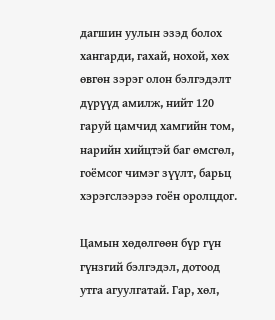дагшин уулын эзэд болох хангарди, гахай, нохой, хөх өвгөн зэрэг олон бэлгэдэлт дүрүүд амилж, нийт 120 гаруй цамчид хамгийн том, нарийн хийцтэй баг өмсгөл, гоёмсог чимэг зүүлт, барьц хэрэгслээрээ гоён оролцдог.

Цамын хөдөлгөөн бүр гүн гүнзгий бэлгэдэл, дотоод утга агуулгатай. Гар, хөл,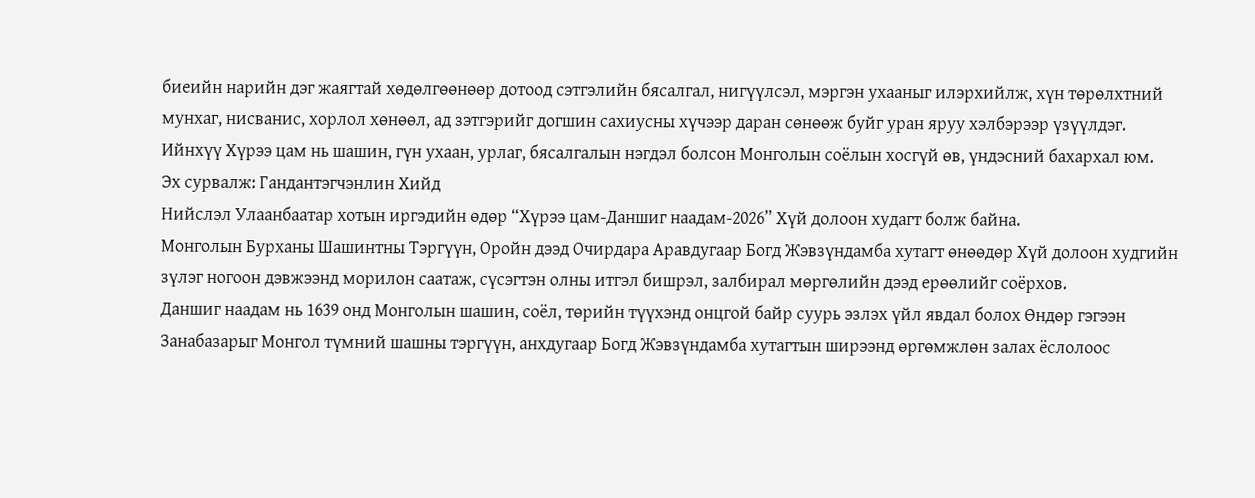биеийн нарийн дэг жаягтай хөдөлгөөнөөр дотоод сэтгэлийн бясалгал, нигүүлсэл, мэргэн ухааныг илэрхийлж, хүн төрөлхтний мунхаг, нисванис, хорлол хөнөөл, ад зэтгэрийг догшин сахиусны хүчээр даран сөнөөж буйг уран яруу хэлбэрээр үзүүлдэг.
Ийнхүү Хүрээ цам нь шашин, гүн ухаан, урлаг, бясалгалын нэгдэл болсон Монголын соёлын хосгүй өв, үндэсний бахархал юм.
Эх сурвалж: Гандантэгчэнлин Хийд
Нийслэл Улаанбаатар хотын иргэдийн өдөр “Хүрээ цам-Даншиг наадам-2026” Хүй долоон худагт болж байна.
Монголын Бурханы Шашинтны Тэргүүн, Оройн дээд Очирдара Аравдугаар Богд Жэвзүндамба хутагт өнөөдөр Хүй долоон худгийн зүлэг ногоон дэвжээнд морилон саатаж, сүсэгтэн олны итгэл бишрэл, залбирал мөргөлийн дээд ерөөлийг соёрхов.
Даншиг наадам нь 1639 онд Монголын шашин, соёл, төрийн түүхэнд онцгой байр суурь эзлэх үйл явдал болох Өндөр гэгээн Занабазарыг Монгол түмний шашны тэргүүн, анхдугаар Богд Жэвзүндамба хутагтын ширээнд өргөмжлөн залах ёслолоос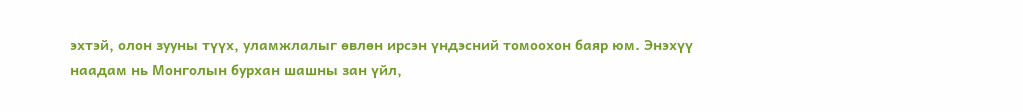эхтэй, олон зууны түүх, уламжлалыг өвлөн ирсэн үндэсний томоохон баяр юм. Энэхүү наадам нь Монголын бурхан шашны зан үйл,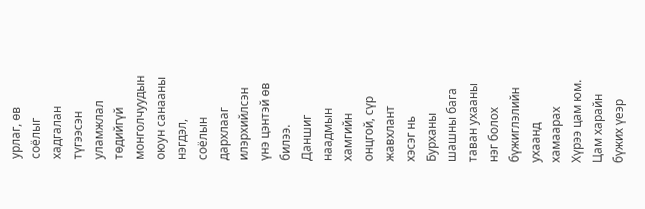урлаг, өв соёлыг хадгалан түгээсэн уламжлал төдийгүй монголчуудын оюун санааны нэгдэл, соёлын дархлааг илэрхийлсэн үнэ цэнтэй өв билээ.
Даншиг наадмын хамгийн онцгой, сүр жавхлант хэсэг нь Бурханы шашны бага таван ухааны нэг болох бүжиглэлийн ухаанд хамаарах Хүрээ цам юм. Цам харайн бүжих үеэр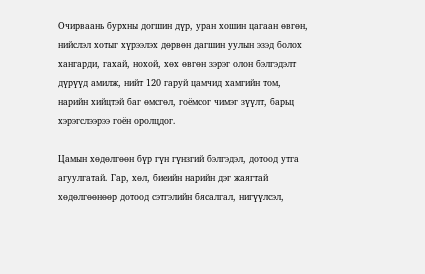Очирваань бурхны догшин дүр, уран хошин цагаан өвгөн, нийслэл хотыг хүрээлэх дөрвөн дагшин уулын эзэд болох хангарди, гахай, нохой, хөх өвгөн зэрэг олон бэлгэдэлт дүрүүд амилж, нийт 120 гаруй цамчид хамгийн том, нарийн хийцтэй баг өмсгөл, гоёмсог чимэг зүүлт, барьц хэрэгслээрээ гоён оролцдог.

Цамын хөдөлгөөн бүр гүн гүнзгий бэлгэдэл, дотоод утга агуулгатай. Гар, хөл, биеийн нарийн дэг жаягтай хөдөлгөөнөөр дотоод сэтгэлийн бясалгал, нигүүлсэл,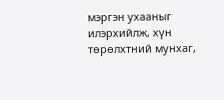мэргэн ухааныг илэрхийлж, хүн төрөлхтний мунхаг,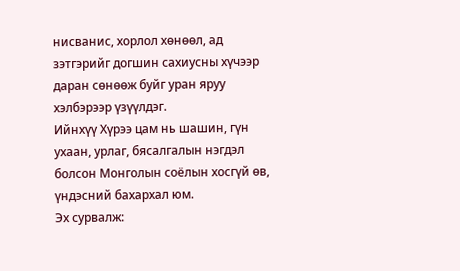нисванис, хорлол хөнөөл, ад зэтгэрийг догшин сахиусны хүчээр даран сөнөөж буйг уран яруу хэлбэрээр үзүүлдэг.
Ийнхүү Хүрээ цам нь шашин, гүн ухаан, урлаг, бясалгалын нэгдэл болсон Монголын соёлын хосгүй өв, үндэсний бахархал юм.
Эх сурвалж: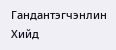Гандантэгчэнлин Хийд